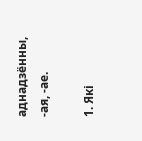аднадзённы, ‑ая, ‑ае.

1. Які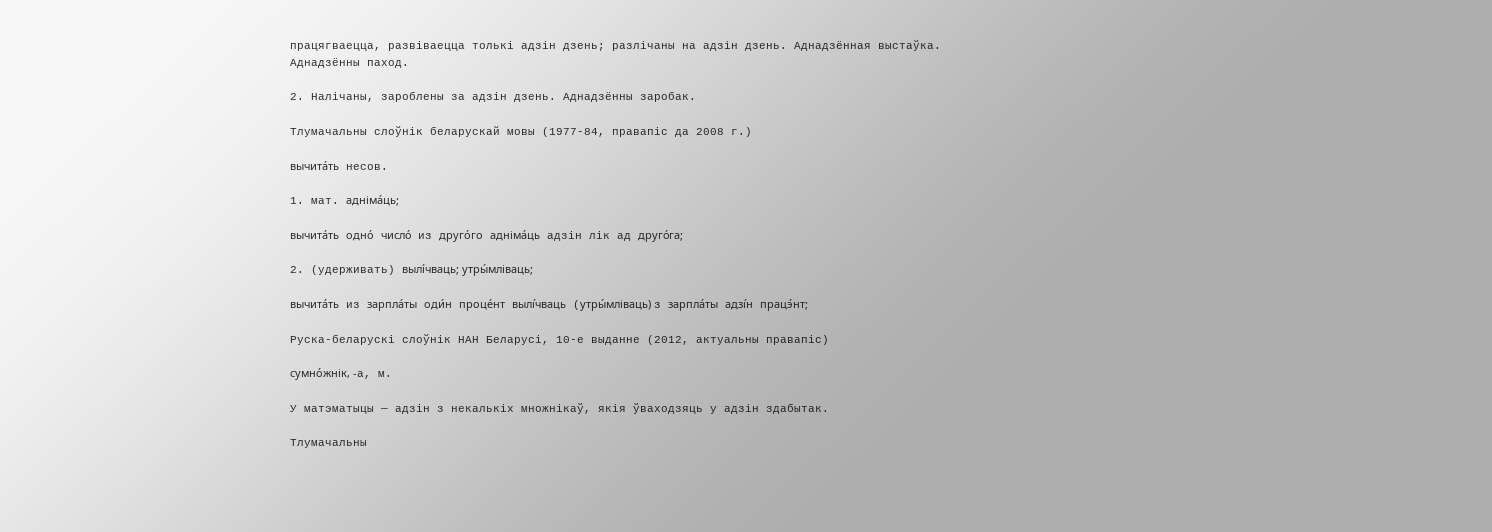працягваецца, развіваецца толькі адзін дзень; разлічаны на адзін дзень. Аднадзённая выстаўка. Аднадзённы паход.

2. Налічаны, зароблены за адзін дзень. Аднадзённы заробак.

Тлумачальны слоўнік беларускай мовы (1977-84, правапіс да 2008 г.)

вычита́ть несов.

1. мат. адніма́ць;

вычита́ть одно́ число́ из друго́го адніма́ць адзін лік ад друго́га;

2. (удерживать) вылі́чваць; утры́мліваць;

вычита́ть из зарпла́ты оди́н проце́нт вылі́чваць (утры́мліваць) з зарпла́ты адзі́н працэ́нт;

Руска-беларускі слоўнік НАН Беларусі, 10-е выданне (2012, актуальны правапіс)

сумно́жнік, ‑а, м.

У матэматыцы — адзін з некалькіх множнікаў, якія ўваходзяць у адзін здабытак.

Тлумачальны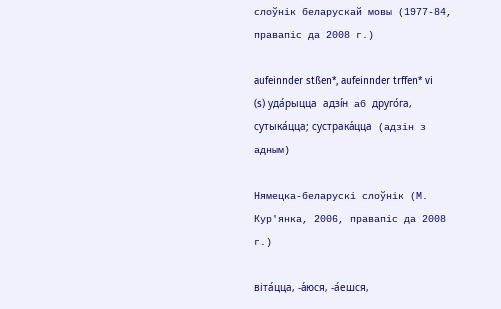слоўнік беларускай мовы (1977-84, правапіс да 2008 г.)

aufeinnder stßen*, aufeinnder trffen* vi (s) уда́рыцца адзі́н аб друго́га, сутыка́цца; сустрака́цца (адзін з адным)

Нямецка-беларускі слоўнік (М. Кур'янка, 2006, правапіс да 2008 г.)

віта́цца, -а́юся, -а́ешся,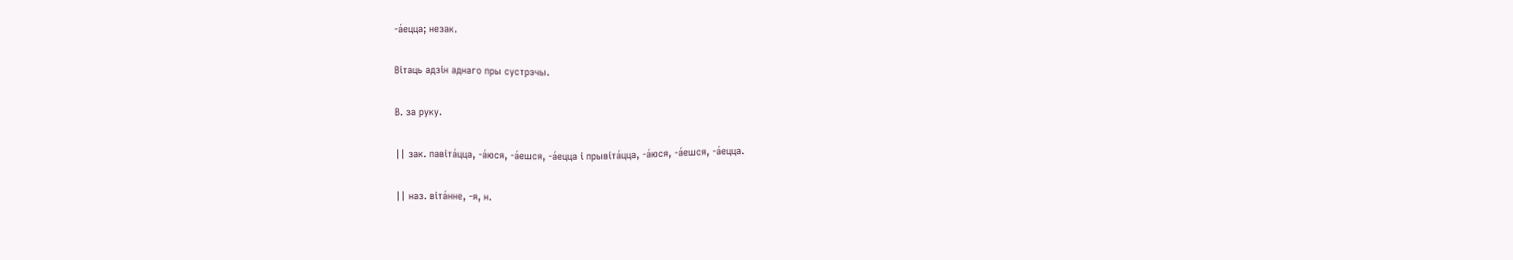-а́ецца; незак.

Вітаць адзін аднаго пры сустрэчы.

В. за руку.

|| зак. павіта́цца, -а́юся, -а́ешся, -а́ецца і прывіта́цца, -а́юся, -а́ешся, -а́ецца.

|| наз. віта́нне, -я, н.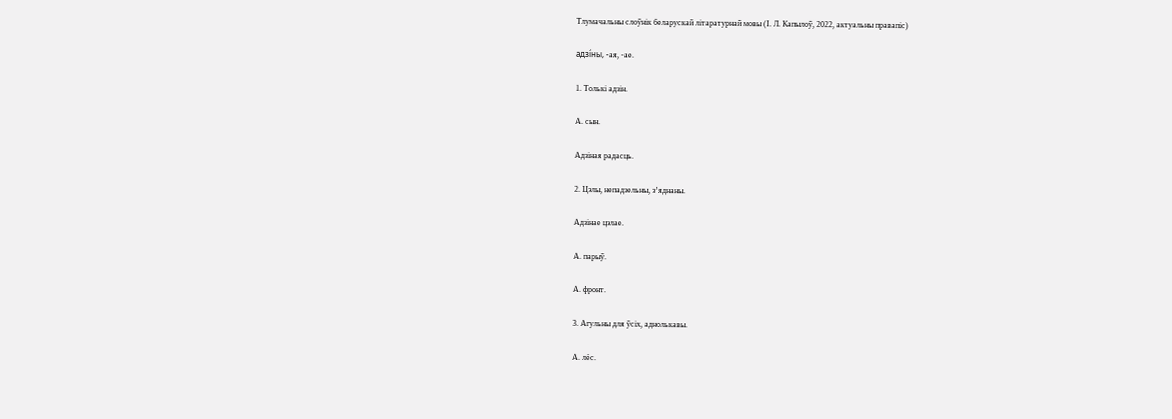Тлумачальны слоўнік беларускай літаратурнай мовы (І. Л. Капылоў, 2022, актуальны правапіс)

адзі́ны, -ая, -ае.

1. Толькі адзін.

А. сын.

Адзіная радасць.

2. Цэлы, непадзельны, з’яднаны.

Адзінае цэлае.

А. парыў.

А. фронт.

3. Агульны для ўсіх, аднолькавы.

А. лёс.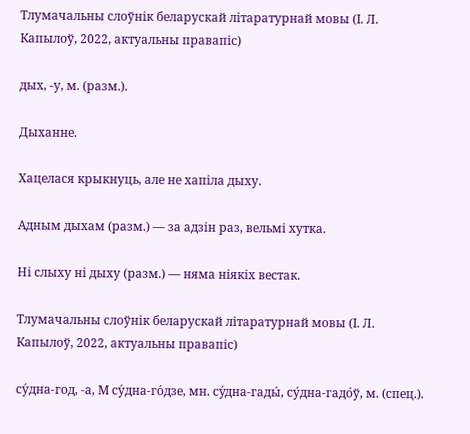Тлумачальны слоўнік беларускай літаратурнай мовы (І. Л. Капылоў, 2022, актуальны правапіс)

дых, -у, м. (разм.).

Дыханне.

Хацелася крыкнуць, але не хапіла дыху.

Адным дыхам (разм.) — за адзін раз, вельмі хутка.

Ні слыху ні дыху (разм.) — няма ніякіх вестак.

Тлумачальны слоўнік беларускай літаратурнай мовы (І. Л. Капылоў, 2022, актуальны правапіс)

су́дна-год, -а, М су́дна-го́дзе, мн. су́дна-гады́, су́дна-гадо́ў, м. (спец.).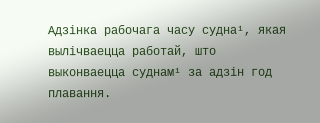Адзінка рабочага часу судна¹, якая вылічваецца работай, што выконваецца суднам¹ за адзін год плавання.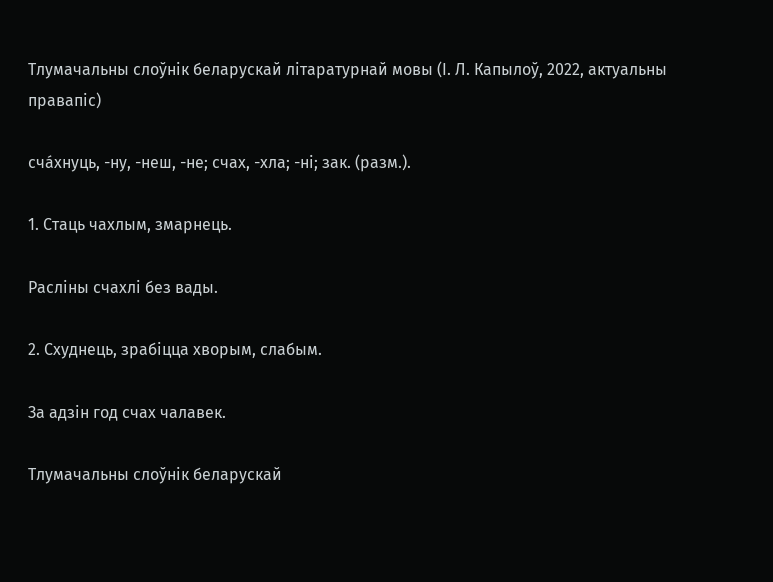Тлумачальны слоўнік беларускай літаратурнай мовы (І. Л. Капылоў, 2022, актуальны правапіс)

сча́хнуць, -ну, -неш, -не; счах, -хла; -ні; зак. (разм.).

1. Стаць чахлым, змарнець.

Расліны счахлі без вады.

2. Схуднець, зрабіцца хворым, слабым.

За адзін год счах чалавек.

Тлумачальны слоўнік беларускай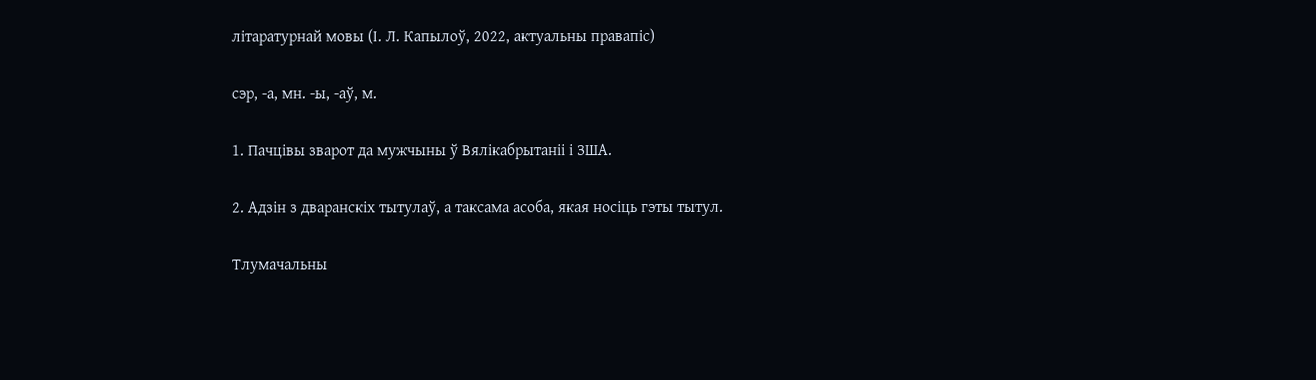літаратурнай мовы (І. Л. Капылоў, 2022, актуальны правапіс)

сэр, -а, мн. -ы, -аў, м.

1. Пачцівы зварот да мужчыны ў Вялікабрытаніі і ЗША.

2. Адзін з дваранскіх тытулаў, а таксама асоба, якая носіць гэты тытул.

Тлумачальны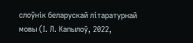слоўнік беларускай літаратурнай мовы (І. Л. Капылоў, 2022,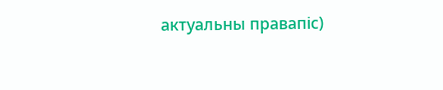актуальны правапіс)